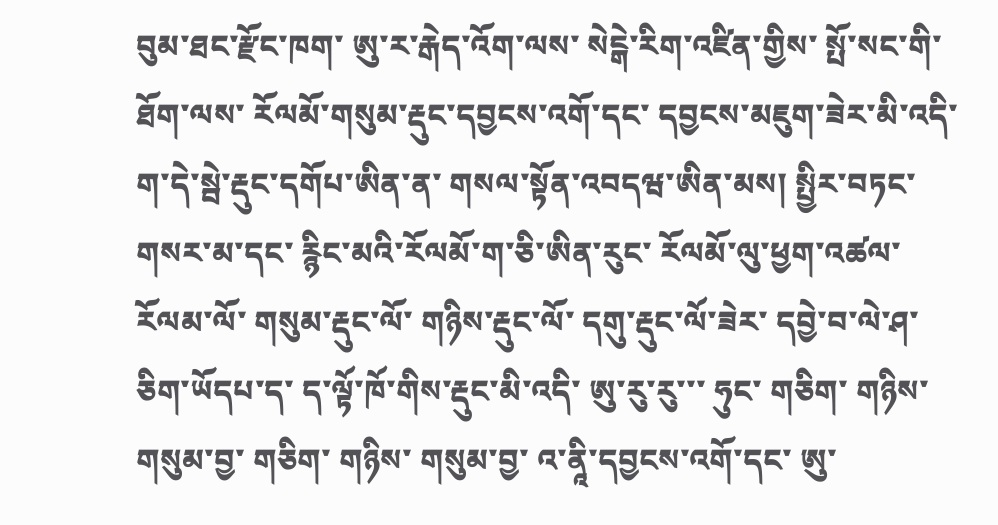བུམ་ཐང་རྫོང་ཁག་ ཨུ་ར་རྒེད་འོག་ལས་ སེངྒེ་རིག་འཛིན་གྱིས་ སྤོ་སང་གི་ཐོག་ལས་ རོལམོ་གསུམ་རྡུང་དབྱངས་འགོ་དང་ དབྱངས་མཇུག་ཟེར་མི་འདི་ ག་དེ་སྦེ་རྡུང་དགོཔ་ཨིན་ན་ གསལ་སྟོན་འབདཝ་ཨིན་མས། སྤྱིར་བཏང་གསར་མ་དང་ རྙིང་མའི་རོལམོ་ག་ཅི་ཨིན་རུང་ རོལམོ་ལུ་ཕྱག་འཚལ་རོལམ་ལོ་ གསུམ་རྡུང་ལོ་ གཉིས་རྡུང་ལོ་ དགུ་རྡུང་ལོ་ཟེར་ དབྱེ་བ་ལེ་ཤ་ཅིག་ཡོདཔ་ད་ ད་ལྟོ་ཁོ་གིས་རྡུང་མི་འདི་ ཨུ་རུ་རུ་་་ ཧུང་ གཅིག་ གཉིས་ གསུམ་བྱ་ གཅིག་ གཉིས་ གསུམ་བྱ་ འ་ནཱི་དབྱངས་འགོ་དང་ ཨུ་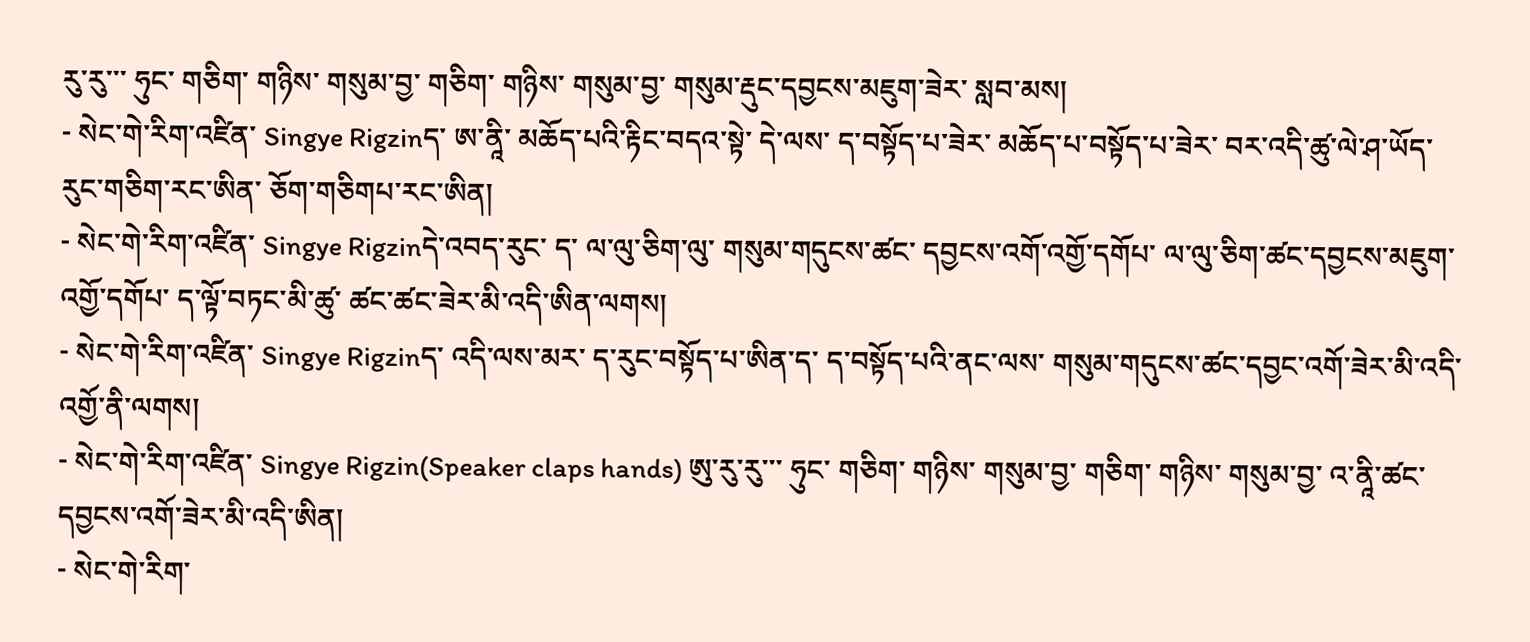རུ་རུ་་་ ཧུང་ གཅིག་ གཉིས་ གསུམ་བྱ་ གཅིག་ གཉིས་ གསུམ་བྱ་ གསུམ་རྡུང་དབྱངས་མཇུག་ཟེར་ སླབ་མས།
- སེང་གེ་རིག་འཛིན་ Singye Rigzinད་ ཨ་ནཱི་ མཆོད་པའི་རྟིང་བདའ་སྟེ་ དེ་ལས་ ད་བསྟོད་པ་ཟེར་ མཆོད་པ་བསྟོད་པ་ཟེར་ བར་འདི་ཚུ་ལེ་ཤ་ཡོད་རུང་གཅིག་རང་ཨིན་ ཅོག་གཅིགཔ་རང་ཨིན།
- སེང་གེ་རིག་འཛིན་ Singye Rigzinདེ་འབད་རུང་ ད་ ལ་ལུ་ཅིག་ལུ་ གསུམ་གདུངས་ཚང་ དབྱངས་འགོ་འགྱོ་དགོཔ་ ལ་ལུ་ཅིག་ཚང་དབྱངས་མཇུག་འགྱོ་དགོཔ་ ད་ལྟོ་བཏང་མི་ཚུ་ ཚང་ཚང་ཟེར་མི་འདི་ཨིན་ལགས།
- སེང་གེ་རིག་འཛིན་ Singye Rigzinད་ འདི་ལས་མར་ ད་རུང་བསྟོད་པ་ཨིན་ད་ ད་བསྟོད་པའི་ནང་ལས་ གསུམ་གདུངས་ཚང་དབྱང་འགོ་ཟེར་མི་འདི་འགྱོ་ནི་ལགས།
- སེང་གེ་རིག་འཛིན་ Singye Rigzin(Speaker claps hands) ཨུ་རུ་རུ་་་ ཧུང་ གཅིག་ གཉིས་ གསུམ་བྱ་ གཅིག་ གཉིས་ གསུམ་བྱ་ འ་ནཱི་ཚང་དབྱངས་འགོ་ཟེར་མི་འདི་ཨིན།
- སེང་གེ་རིག་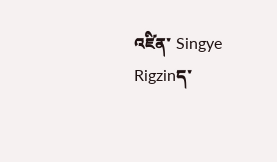འཛིན་ Singye Rigzinད་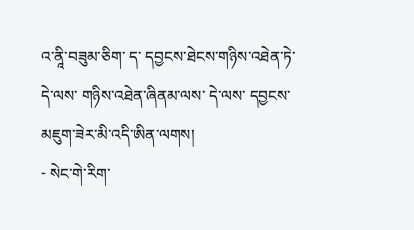འ་ནཱི་བཟུམ་ཅིག་ ད་ དབྱངས་ཐེངས་གཉིས་འཐེན་ཏེ་ དེ་ལས་ གཉིས་འཐེན་ཞིནམ་ལས་ དེ་ལས་ དབྱངས་མཇུག་ཟེར་མི་འདི་ཨིན་ལགས།
- སེང་གེ་རིག་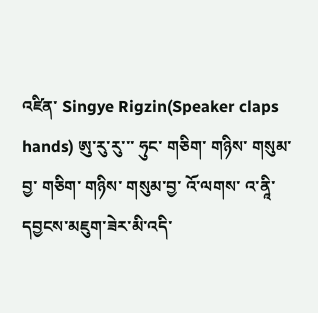འཛིན་ Singye Rigzin(Speaker claps hands) ཨུ་རུ་རུ་་་ ཧུང་ གཅིག་ གཉིས་ གསུམ་བྱ་ གཅིག་ གཉིས་ གསུམ་བྱ་ འོ་ལགས་ འ་ནཱི་དབྱངས་མཇུག་ཟེར་མི་འདི་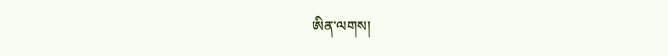ཨིན་ལགས།